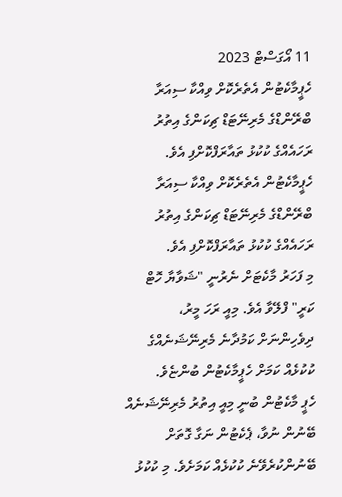11 އޯގަސްޓް 2023
ހެޕީމާކެޓުން އެތެރެކޮށް ވިއްކާ ސިއަރާ ބްރޭންޑްގެ މެރިނޭޓަޑް ޗިކަންގެ އިތުރު ރަހައެއްގެ ކުކުޅު ތައާރަފްކޮށްފި އެވެ.
ހެޕީމާކެޓުން އެތެރެކޮށް ވިއްކާ ސިއަރާ ބްރޭންޑްގެ މެރިނޭޓަޑް ޗިކަންގެ އިތުރު ރަހައެއްގެ ކުކުޅު ތައާރަފްކޮށްފި އެވެ.
މި ފަހަރު މާކެޓަށް ނެރުނީ "ޝަވާޔާ ހޮޓް ކަރީ" ފްލޭވާ އެވެ. މިއީ ރަހަ މީރު، ދިވެހިންނަށް ކަމުދާނެ މެރިނޭޝަނެއްގެ ކުކުޅެއް ކަމަށް ހެޕީމާކެޓުން ބުންޏެވެ.
ހެޕީ މާކެޓުން ބުނީ މިއީ އިތުރު މެރިނޭޝަނެއް ބޭނުން ނުވާ، ޕެކެޓުން ނަގާ ގޮތަށް ބޭނުންކުރެވޭނެ ކުކުޅެއް ކަމަށެވެ. މި ކުކުޅު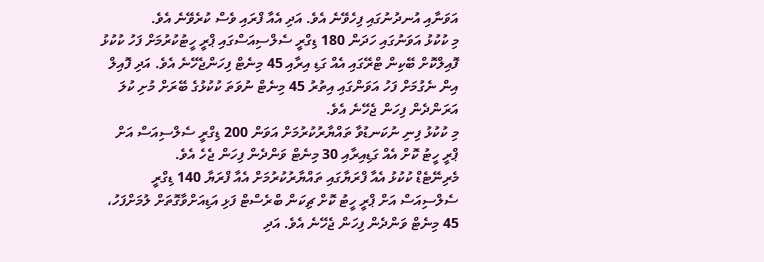އަވަނާއި އުނދުނުގައި ފިހެވޭނެ އެވެ. އަދި އެއާ ފްރައި ވެސް ކުރެވޭނެ އެވެ.
މި ކުކުޅު އަވަނުގައި ހަދަން 180 ޑިގްރީ ސެލްސިއަސްގައި ޕްރީ ހީޓުކުރުމަށް ފަހު ކުކުޅު ފޮއިލްކޮށް ބޭކިން ޓްރޭގައި އެއް ގަޑި އިރާއި 45 މިނެޓް ފިހަންޖެހޭނެ އެވެ. އަދި ފޮއިލް އިން ނެގުމަށް ފަހު އަވަންގައި އިތުރު 45 މިނެޓް ނުވަތަ ކުކުޅުގެ ބޭރަށް މުށި ކުލަ އަރަންދެން ފިހަން ޖެހޭނެ އެވެ.
މި ކުކުޅު ފިނި ނުކަނޑުވާ ތައްޔާރުކުރުމަށް އަވަން 200 ޑިގްރީ ސެލްސިއަސް އަށް ޕްރީ ހީޓު ކޮށް އެއް ގަޑިއިރާއި 30 މިނެޓް ވަންދެން ފިހަން ޖެހެ އެވެ.
މެރިނޭޓެޑް ކުކުޅު އެއާ ފްރަޔާގައި ތައްޔާރުކުރުމަށް އެއާ ފްރަޔާ 140 ޑިގްރީ ސެލްސިއަސް އަށް ޕްރީ ހީޓު ކޮށް ޗިކަން ބްރެސްޓް ފަޅި އަޑިއަށްވާގޮތަށް ލުމަށްފަހު، 45 މިނެޓް ވަންދެން ފިހަން ޖެހޭނެ އެވެ. އަދި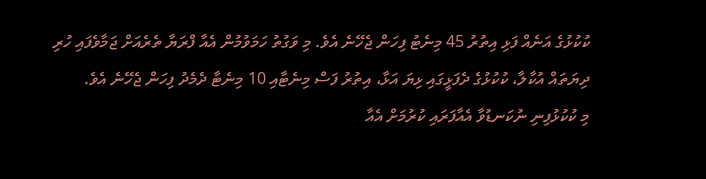ކުކުޅުގެ އަނެއް ފަޅި އިތުރު 45 މިނެޓު ފިހަން ޖެހޭނެ އެވެ. މި ވަގުތު ހަމަވުމުން އެއާ ފްރަޔާ ތެރެއަށް ޖަމާވެފައި ހުރި ދިޔަތައް އުކާލާ، ކުކުޅުގެ ދެފަޅީގައި ޅިޔަ އަޅާ، އިތުރު ފަސް މިނެޓާއި 10 މިނެޓާ ދެމެދު ފިހަން ޖެހޭނެ އެވެ.
މި ކުކުޅުފިނި ނުކަނޑުވާ އެއާފަރައި ކުރުމަށް އެއާ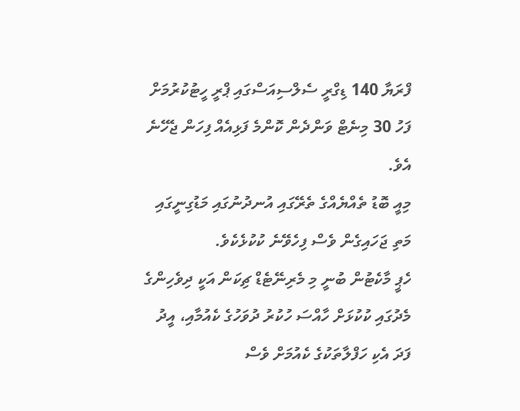ފްރަޔާ 140 ޑިގްރީ ސެލްސިއަސްގައި ޕްރީ ހީޓުކުރުމަށް ފަހު 30 މިނެޓް ވަންދެން ކޮންމެ ފަޅިއެއް ފިހަން ޖެހޭނެ އެވެ.
މިއީ ބޮޑު ތެއްޔެއްގެ ތެރޭގައި އުނދުނުގައި މަޑުގިނީގައި މަތި ޖަހައިގެން ވެސް ފިހެވޭނެ ކުކުޅެކެވެ.
ހެޕީ މާކެޓުން ބުނީ މި މެރިނޭޓެޑް ޗިކަން އަކީ ދިވެހިންގެ މެދުގައި ކުކުޅަށް ހާއްސަ ހުކުރު ދުވަހުގެ ކެއުމާއި، އީދު ފަދަ އެކި ހަފްލާތަކުގެ ކެއުމަށް ވެސް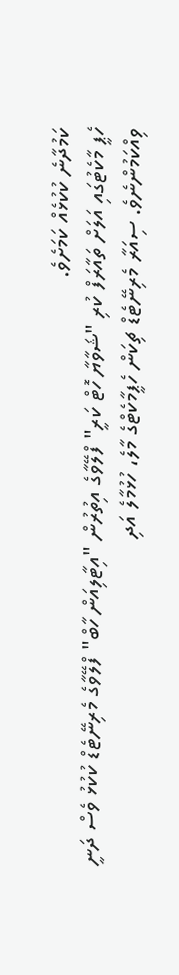ކަމުދާނެ ކުކުޅެއް ކަމަށެވެ.
ހެޕީ މާކެޓުގައި އަލަށް ތައާރަފް ކުރި "ޝަވާޔާ ހޮޓް ކަރީ" ފްލޭވާގެ އިތުރުން "އިޓާލިއަން ހާބް" ފްލޭވާގެ މެރިނޭޓެޑް ކުކުޅު ވެސް ދަނީ ވިއްކަމުންނެވެ. ސިއަރާ މެރިނޭޓެޑް ޗިކަން ހެޕީމާކެޓްގެ މާލެ، ހުޅުމާލެ އަދި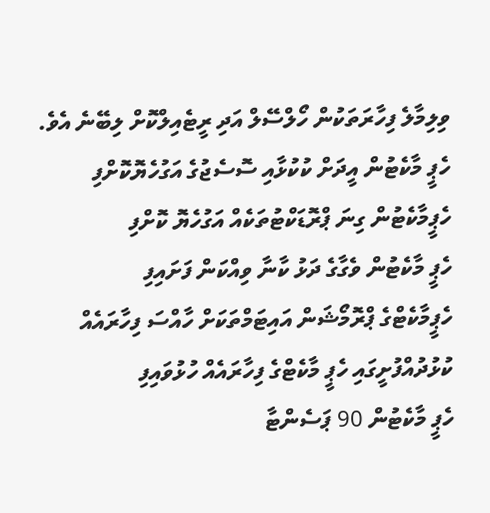ވިލިމާލެ ފިހާރަތަކުން ހޯލްސޭލް އަދި ރީޓެއިލްކޮށް ލިބޭނެ އެވެ.
ހެޕީ މާކެޓުން އީދަށް ކުކުޅާއި ސޮސެޖުގެ އަގުހެޔޮކޮށްފި
ހެޕީމާކެޓުން ގިނަ ޕްރޮޑަކްޓުތަކެއް އަގުހެޔޮ ކޮށްފި
ހެޕީ މާކެޓުން ވެގާގެ ދަޅު ކާނާ ވިއްކަން ފަށައިފި
ހެޕީމާކެޓްގެ ޕްރޮމޯޝަން އައިޓަމްތަކަށް ހާއްސަ ފިހާރައެއް
ކުޅުދުއްފުށީގައި ހެޕީ މާކެޓްގެ ފިހާރައެއް ހުޅުވައިފި
ހެޕީ މާކެޓުން 90 ޕަސެންޓާ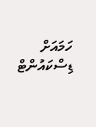ހަމައަށް ޑިސްކައުންޓް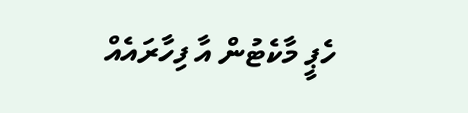ހެޕީ މާކެޓުން އާ ފިހާރައެއް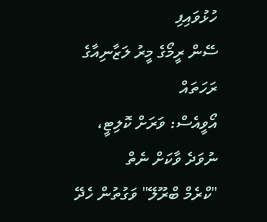ހުޅުވައިފި
ސޭން ރީމޯގެ މީރު ލަޒާނިއާގެ ރަހަތައް
އޯވީއެސް: ވަރަށް ކޮލިޓީ، ނުވަދެ ވާކަށް ނެތް
"ކްރެމް ބްރޫލޭ" ވަގުތުން ހެދޭ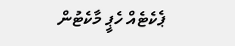ޕެކެޓެއް ހެޕީ މާކެޓުން